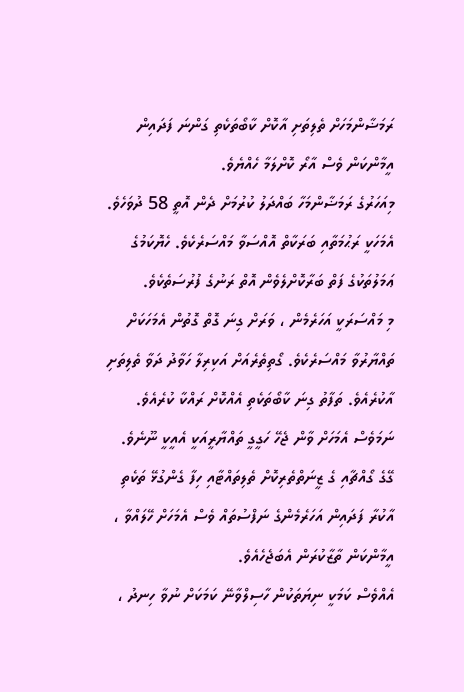ރަމަޟާންމަހަށް ތެލިތަށި އާކޮށް ކާބޯތަކެތި ގަންނަ ފަދައިން އީމާންކަން ވެސް އާރޯ ކޮށްލަމާ ހެއްޔެވެ.
މިއަހަރުގެ ރަމަޟާންމަހާ ބައްދަލު ކުރުމަށް ދެން އޮތީ 58 ދުވަހެވެ. އެމަހަކީ ރަޙުމަތާއި ބަރަކާތް އޮއްސަވާ މައްސަރެކެވެ. ހެޔޮކަމުގެ ޢަމަލުތަކުގެ ފަތް ބަރާކޮށްލެވެން އޮތް ރަނުގެ ފުރުސަތެކެވެ.
މި މައްސަރަކީ އަހަރެމެން ، ވަރަށް ގިނަ ގޮތް ގޮތުން އެމަހަކަށް ތައްޔާރުވާ މައްސަރެކެވެ. ގޯތިތެރެއަށް އަކިރިލާ ހަވާދު ދަވާ ތެލިތަށި އާކުރެއެވެ. ތަފާތު ގިނަ ކާބޯތަކެތި އެއްކޮށް ރައްކާ ކުރެއެވެ. ނަމަވެސް އެމަހަށް ވާން ޖެހޭ ހަގީގީ ތައްޔާރީއަކީ އެއީކީ ނޫނެވެ. ގޭގެ ގޯއްޗާއި ގެ ޒީނަތްތެރިކޮށް ތެލިތައްޓާއި ހިފާ ގެންގުޅޭ ތަކެތި އާކުރާ ފަދައިން އަހަރެމެންގެ ނަފްސުތައް ވެސް އެމަހަށް ހޭލައްވާ ، އީމާންކަން ތާޒާކުރަން އެބަޖެހެއެވެ.
އެއްވެސް ކަމަކީ ނިޔަތަކުން ހާސިލްވާނޭ ކަމަކަށް ނުވާ ހިނދު ،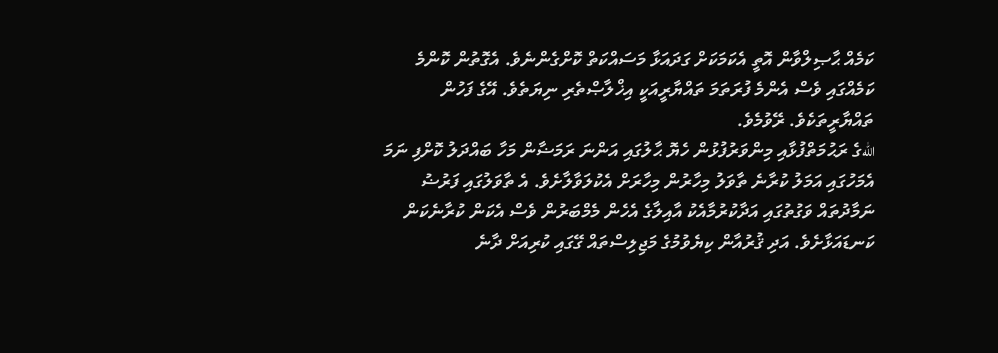ކަމެއް ޙާޞިލްވާން އޮތީ އެކަމަކަށް ގަދައަޅާ މަސައްކަތް ކޮށްގެންނެވެ. އެގޮތުން ކޮންމެ ކަމެއްގައި ވެސް އެންމެ ފުރަތަމަ ތައްޔާރީއަކީ އިޚްލާޞްތެރި ނިޔަތެވެ. އޭގެ ފަހުން ތައްޔާރީތަކެވެ. ރޭވުމެވެ.
اللهގެ ރަޙުމަތްފުޅާއި މިންވަރުފުޅުން ހެޔޮ ޙާލުގައި އަންނަ ރަމަޟާން މަހާ ބައްދަލު ކޮށްފި ނަމަ އެމަހުގައި އަމަލު ކުރާނެ ތާވަލު މިހާރުން މިހާރަށް އެކުލަވާލާށެވެ. އެ ތާވަލުގައި ފަރުޟު ނަމާދުތައް ވަގުތުގައި އަދާކުރުމާއެކު އާއިލާގެ އެހެން މެމްބަރުން ވެސް އެކަން ކުރާނެކަން ކަނޑައަޅާށެވެ. އަދި ޤުރުއާން ކިޔެވުމުގެ މަޖިލިސްތައް ގޭގައި ކުރިއަށް ދާނެ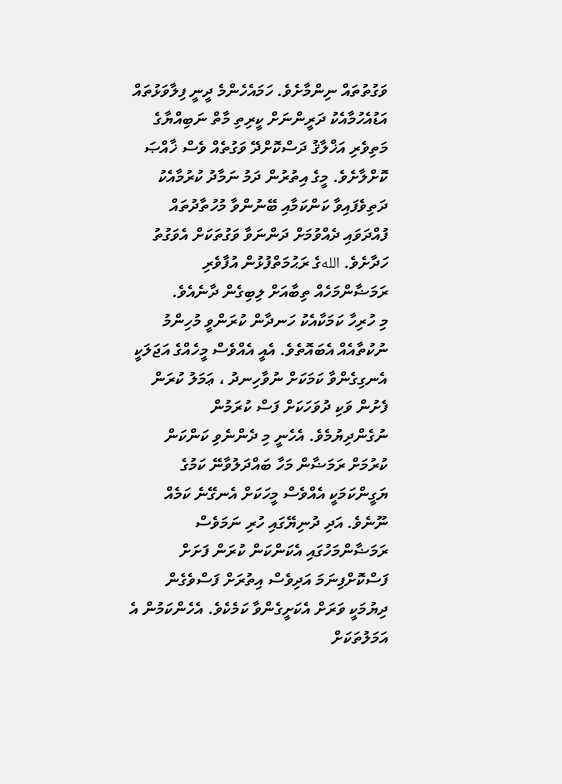ވަގުތުތައް ނިންމާށެވެ. ހަމައެހެންމެ ދީނީ ފިލާވަޅުތައް އަޑުއެހުމާއެކު ދަރީންނަށް ކީރިތި މާތް ނަބިއްޔާގެ މަތިވެރި އަޚްލާޤު ދަސްކޮށްދޭ ވަގުތެއް ވެސް ޚާއްޞަ ކޮށްލާށެވެ. މީގެ އިތުރުން ދަމު ނަމާދު ކުރުމާއެކު ދަތިވެފައިވާ ކަންކަމާއި ބޭނުންވާ މުހުތާދުތައް ފުއްދަވައި ދެއްވުމަށް ދަންނަވާ ވަގުތަކަށް އެވަގުތު ހަދާށެވެ. اللهގެ ރަޙުމަތްފުޅުން އުފާވެރި ރަމަޟާންމަހެއް ތިބާއަށް ލިބިގެން ދާނެއެވެ.
މި ހުރިހާ ކަމަކާއެކު ހަނދާން ކުރަންވީ މުހިންމު ނުކުތާއެއް އެބައޮތެވެ. އެއީ އެއްވެސް މީހެއްގެ އަޖަލަކީ އެނގިގެންވާ ކަމަކަށް ނުވާހިނދު ، ޢަމަލު ކުރަން ފެށުން ވަކި ދުވަހަކަށް ފަސް ކުރަމުން ނުގެންދިޔުމެވެ. އެހެނީ މި ދެންނެވި ކަންކަން ކުރުމަށް ރަމަޟާން މަހާ ބައްދަލުވާނޭ ކަމުގެ ޔަގީންކަމަކީ އެއްވެސް މީހަކަށް އެނގޭނެ ކަމެއް ނޫނެވެ. އަދި ދުނިޔޭގައި ހުރި ނަމަވެސް ރަމަޟާންމަހުގައި އެކަންކަން ކުރަން ފަށަށް ފަސްކޮށްފިނަމަ އަދިވެސް އިތުރަށް ފަސްވެގެން ދިޔުމަކީ ވަރަށް އެކަށީގެންވާ ކަމެކެވެ. އެހެންކަމުން އެ އަމަލުތަކަށް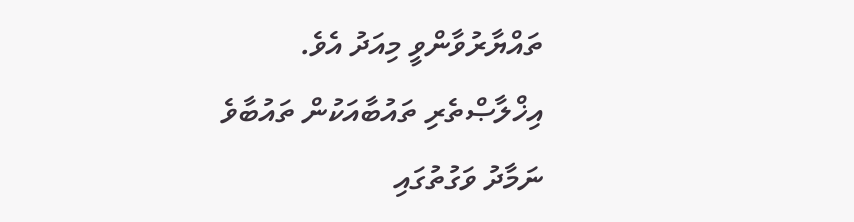ތައްޔާރުވާންވީ މިއަދު އެވެ. އިޚްލާޞްތެރި ތައުބާއަކުން ތައުބާވެ ނަމާދު ވަގުތުގައި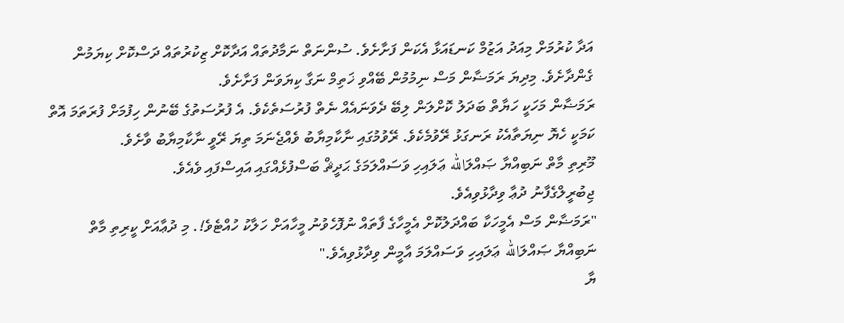އަދާ ކުރުމަށް މިއަދު އަޒުމް ކަނޑައަޅާ އެކަން ފަށާށެވެ. ސުންނަތް ނަމާދުތައް އަދާކޮށް ޒިކުރުތައް ދަސްކޮށް ކިޔަމުން ގެންދާށެވެ. މިދިޔަ ރަމަޟާން މަސް ނިމުމުން ބޭއްވި ޚަތިމް ނަގާ ކިޔަވަން ފަށާށެވެ.
ރަމަޟާން މަހަކީ ހަޔާތް ބަދަލު ކޮށްލަން ލިބޭ ދެވަނައެއް ނެތް ފުރުސަތެކެވެ. އެ ފުރުސަތުގެ ބޭނުން ހިފުމަށް ފުރަތަމަ އޮތް ކަމަކީ ހެޔޮ ނިޔަތާއެކު ރަނގަޅު ރޭވުމެކެވެ. ރޭވުމުގައި ނާކާމިޔާބު ވެއްޖެނަމަ ތިޔަ ރޭވީ ނާކާމިޔާބު ވާށެވެ.
މޫރިތި މާތް ނަބިއްޔާ ޞައްލަالله ޢަލައިހި ވަސައްލަމަގެ ޙަދީޘް ބަސްފުޅެއްގައި އައިސްފައި ވެއެވެ.
ޖިބުރީލްގެފާނު ދުޢާ ވިދާޅުވިއެވެ.
"ރަމަޟާން މަސް އެމީހަކާ ބައްދަލުކޮށް އެމީހާގެ ފާތައް ނުފޮހެވުނު މީހާއަށް ހަލާކު ހުއްޓެވެ!. މި ދުޢާއަށް ކީރިތި މާތް ނަބިއްޔާ ޞައްލަالله ޢަލައިހި ވަސައްލަމަ އާމީން ވިދާޅުވިއެވެ."
ޔާ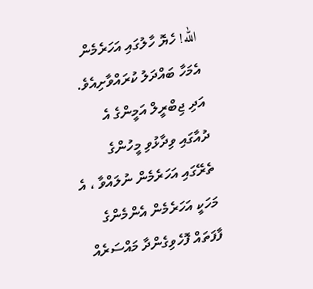الله! ހެޔޮ ހާލުގައި އަހަރެމެން އެމަހާ ބައްދަލު ކުރައްވާށިއެވެ. އަދި ޖިބްރީލް އަމީންގެ އެ ދުއާގައި ވިދާޅުވި މީހުންގެ ތެރޭގައި އަހަރެމެން ނުލައްވާ ، އެ މަހަކީ އަހަރެމެން އެންމެންގެ ފާފަތައް ފޮހެވިގެންދާ މައްސަރެއް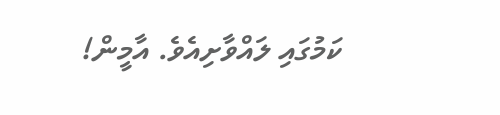ކަމުގައި ލައްވާށިއެވެ. އާމީން!